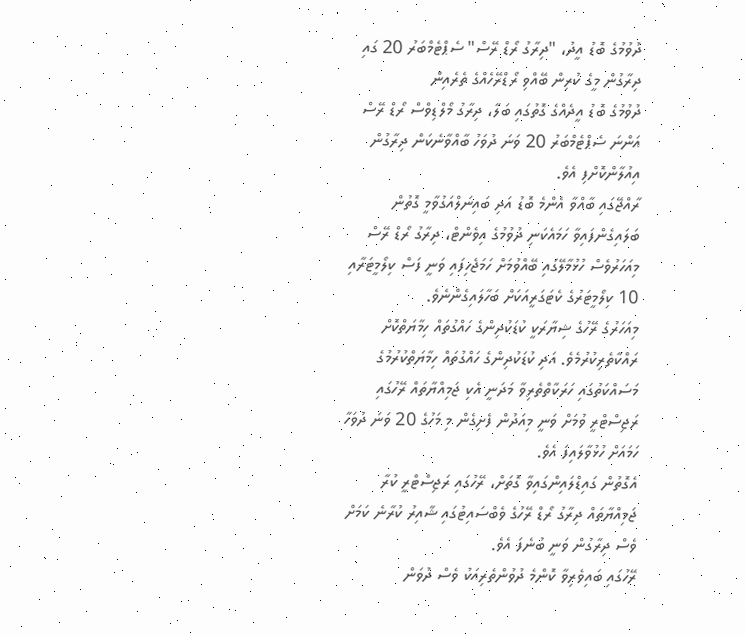ދުވުމުގެ ބޮޑު އީދު، "ދިރާގު ރޯޑް ރޭސް" ސެޕްޓެމްބަރު 20 ގައި
ދިރާގުން މީގެ ކުރިން ބޭއްވި ރޯޑްރޭހެއްގެ ތެރެއިން
ދުވުމުގެ ބޮޑު އީދެއްގެ ގޮތުގައި ބަލާ، ދިރާގު މޯލްޑިވްސް ރޯޑް ރޭސް އަންނަ ސެޕްޓެމްބަރު 20 ވަނަ ދުވަހު ބާއްވާނެކަން ދިރާގުން އިއުލާންކޮށްފި އެވެ.
ރާއްޖޭގައި ބާއްވާ އެންމެ ބޮޑު އަދި ބައިނަލްއަގުވާމީ ގޮތުން ބަލައިގެންފައިވާ ހަމައެކަނި ދުވުމުގެ އިވެންޓް، ދިރާގު ރޯޑް ރޭސް މިއަހަރުވެސް ހުޅުމާލޭގައި ބޭއްވުމަށް ހަމަޖެހިފައި ވަނީ ފަސް ކިލޯމީޓަރާއި 10 ކިލޯމީޓަރުގެ ކެޓަގަރީއަކަށް ބަހާލައިގެންނެވެ.
މިއަހަރުގެ ރޭހުގެ ޝިޔާރަކީ ކުޑަކުދިންގެ ހައްގުތައް ހިމާޔަތްކޮށް ރައްކާތެރިކުރުމެވެ. އަދި ކުޑަކުދިންގެ ހައްގުތައް ހިމާޔަތްކުރުމުގެ މަސައްކަތުގައި ހަރަކާތްތެރިވާ މަދަނީ އެކި ޖަމިއްޔާތައް ރޭހުގައި ރަޖިސްޓްރީ ވުމަށް ވަނީ މިއަދުން ފެށިގެން މި މަހުގެ 20 ވަނަ ދުވަހާ ހަމައަށް ހުޅުވާލައިފަ އެވެ.
އެގޮތުން ގައިޑްލައިންގައިވާ ގޮތަށް، ރޭހުގައި ރަޖިސްޓްރީ ކުރާ ޖަމިއްޔާތައް ދިރާގު ރޯޑް ރޭހުގެ ވެބްސައިޓުގައި ޝާއިރު ކުރާނެ ކަމަށް ވެސް ދިރާގުން ވަނީ ބުނެފަ އެވެ.
ރޭހުގައި ބައިވެރިވާ ކޮންމެ ދުވުންތެރިއަކު ވެސް ދުވަން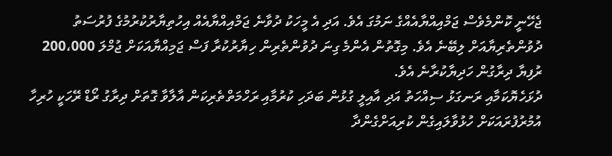ޖެހޭނީ ކޮންމެވެސް ޖަމްއިއްޔާއެއްގެ ނަމުގަ އެވެ. އަދި އެ މީހަކު ދުވާނެ ޖަމްއިއްޔާއެއް އިހުތިޔާރުކުރުމުގެ ފުރުސަތު ދުވުންތެރިޔާއަށް ލިބޭނެ އެވެ. މިގޮތުން އެންމެ ގިނަ ދުވުންތެރިން ހިޔާރުކުރާ ފަސް ޖަމިއްޔާއަކަށް ޖުމްލަ 200،000 ރުފިޔާ ދިރާގުން ހަދިޔާކުރާނެ އެވެ.
ދުޅަހެޔޮކަމާއި ރަނގަޅު ސިއްހަތު އަދި އާއިލީ ގުޅުން ބަދަހި ކުރުމާއި ރަހްމަތްތެރިކަން އާލާވާ ގޮތަށް ދިރާގު ރޯޑް ރޭހަކީ ހުރިހާ އުމުރުފުރައަކަށް ހުޅުވާލައިގެން ކުރިއަށްގެންދާ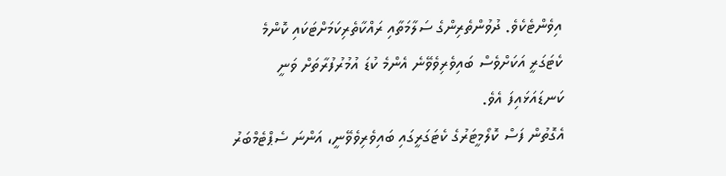އިވެންޓެކެވެ. ދުވުންތެރިންގެ ސަލާމަތާއި ރައްކާތެރިކަމަށްޓަކައި ކޮންމެ ކެޓަގަރީ އަކަށްވެސް ބައިވެރިވެވޭނެ އެންމެ ކުޑަ އުމުރުފުރާތަށް ވަނީ ކަނޑައަޅައިފަ އެވެ.
އެގޮތުން ފަސް ކޮލޯމީޓަރުގެ ކެޓަގަރީގައި ބައިވެރިވެވޭނީ، އަންނަ ސެޕްޓެމްބަރު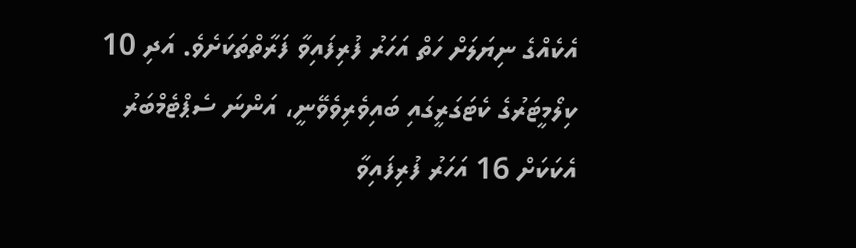އެކެއްގެ ނިޔަލަށް ހަތް އަހަރު ފުރިފައިވާ ފަރާތްތަކަށެވެ. އަދި 10 ކިލޯމީޓަރުގެ ކެޓަގަރީގައި ބައިވެރިވެވޭނީ، އަންނަ ސެޕްޓެމްބަރު އެކަކަށް 16 އަހަރު ފުރިފައިވާ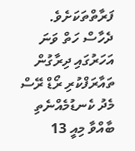ފަރާތްތަކަށެވެ.
ދެހާސް ހަތް ވަނަ އަހަރުގައި ދިރާގުން ތައާރަފްކުރި ރޯޑް ރޭސް މެދު ކެނޑުމެއްނެތި ބާއްވާ މިއީ 13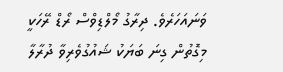ވަނައަހަރެވެ. ދިރާގު މޯލްޑިވްސް ރޯޑް ރޭހަކީ މިގޮތުން ގިނަ ބަޔަކު ޝައުގުވެރިވާ ދުރާލާ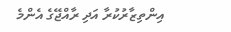އިންތިޒާރުކުރާ އަދި ރާއްޖޭގެ އެންމެ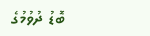ބޮޑު ދުވުމުގެ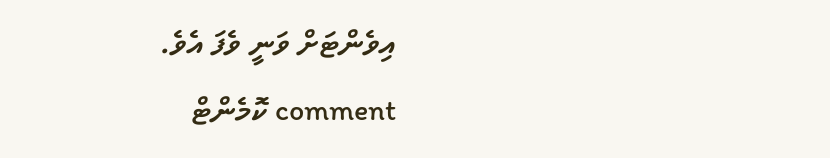އިވެންޓަށް ވަނީ ވެފަ އެވެ.
comment ކޮމެންޓް